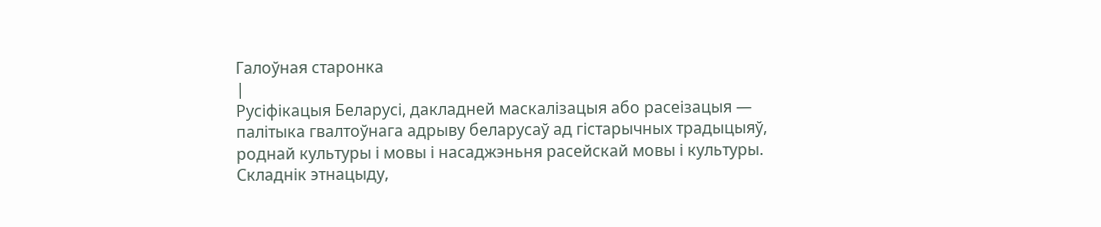Галоўная старонка
|
Русіфікацыя Беларусі, дакладней маскалізацыя або расеізацыя — палітыка гвалтоўнага адрыву беларусаў ад гістарычных традыцыяў, роднай культуры і мовы і насаджэньня расейскай мовы і культуры. Складнік этнацыду,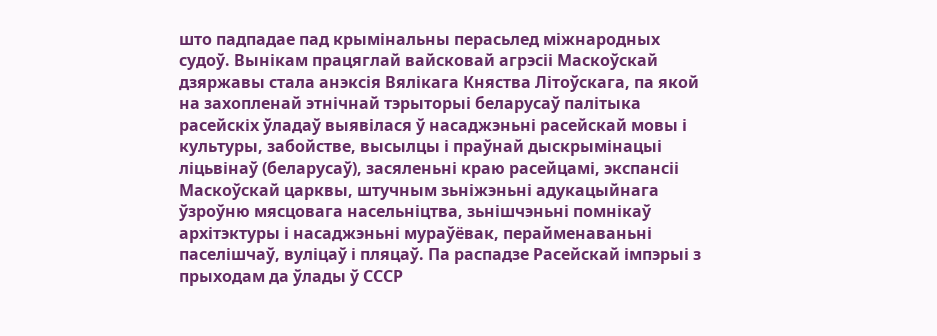што падпадае пад крымінальны перасьлед міжнародных судоў. Вынікам працяглай вайсковай агрэсіі Маскоўскай дзяржавы стала анэксія Вялікага Княства Літоўскага, па якой на захопленай этнічнай тэрыторыі беларусаў палітыка расейскіх ўладаў выявілася ў насаджэньні расейскай мовы і культуры, забойстве, высылцы і праўнай дыскрымінацыі ліцьвінаў (беларусаў), засяленьні краю расейцамі, экспансіі Маскоўскай царквы, штучным зьніжэньні адукацыйнага ўзроўню мясцовага насельніцтва, зьнішчэньні помнікаў архітэктуры і насаджэньні мураўёвак, перайменаваньні паселішчаў, вуліцаў і пляцаў. Па распадзе Расейскай імпэрыі з прыходам да ўлады ў СССР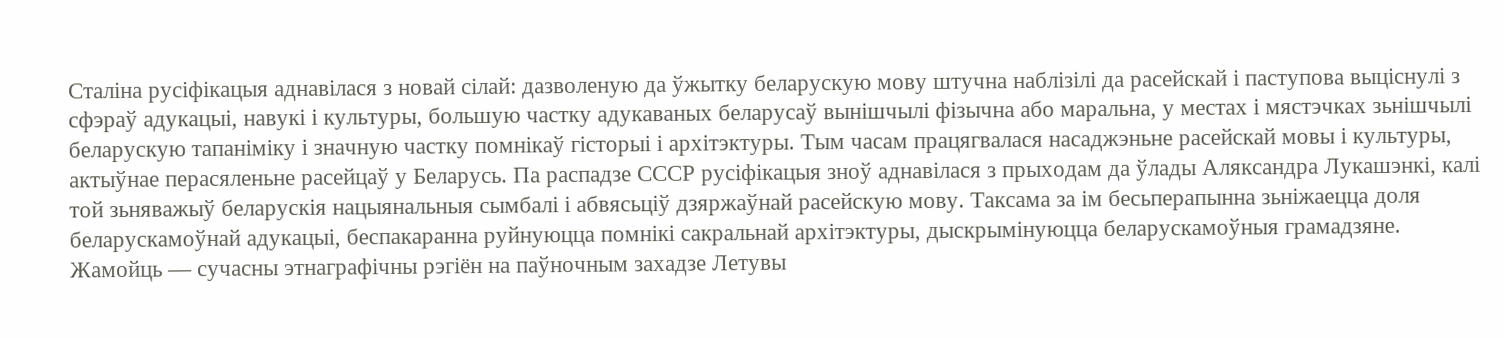Сталіна русіфікацыя аднавілася з новай сілай: дазволеную да ўжытку беларускую мову штучна наблізілі да расейскай і паступова выціснулі з сфэраў адукацыі, навукі і культуры, большую частку адукаваных беларусаў вынішчылі фізычна або маральна, у местах і мястэчках зьнішчылі беларускую тапаніміку і значную частку помнікаў гісторыі і архітэктуры. Тым часам працягвалася насаджэньне расейскай мовы і культуры, актыўнае перасяленьне расейцаў у Беларусь. Па распадзе СССР русіфікацыя зноў аднавілася з прыходам да ўлады Аляксандра Лукашэнкі, калі той зьняважыў беларускія нацыянальныя сымбалі і абвясьціў дзяржаўнай расейскую мову. Таксама за ім бесьперапынна зьніжаецца доля беларускамоўнай адукацыі, беспакаранна руйнуюцца помнікі сакральнай архітэктуры, дыскрымінуюцца беларускамоўныя грамадзяне. Жамойць — сучасны этнаграфічны рэгіён на паўночным захадзе Летувы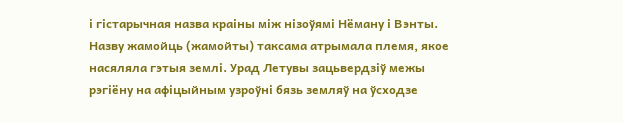і гістарычная назва краіны між нізоўямі Нёману і Вэнты. Назву жамойць (жамойты) таксама атрымала племя, якое насяляла гэтыя землі. Урад Летувы зацьвердзіў межы рэгіёну на афіцыйным узроўні бязь земляў на ўсходзе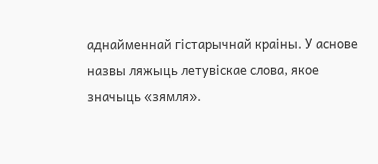аднайменнай гістарычнай краіны. У аснове назвы ляжыць летувіскае слова, якое значыць «зямля».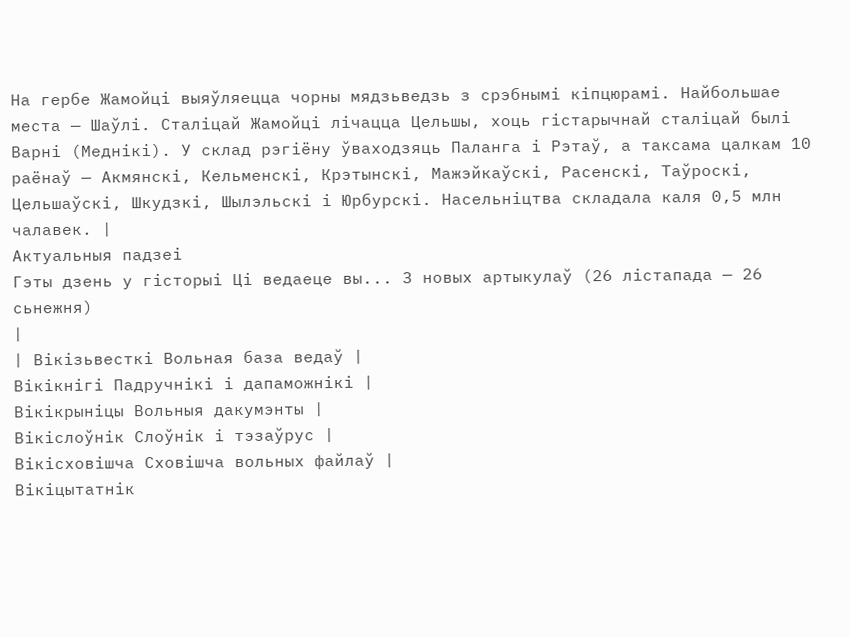На гербе Жамойці выяўляецца чорны мядзьведзь з срэбнымі кіпцюрамі. Найбольшае места — Шаўлі. Сталіцай Жамойці лічацца Цельшы, хоць гістарычнай сталіцай былі Варні (Меднікі). У склад рэгіёну ўваходзяць Паланга і Рэтаў, а таксама цалкам 10 раёнаў — Акмянскі, Кельменскі, Крэтынскі, Мажэйкаўскі, Расенскі, Таўроскі, Цельшаўскі, Шкудзкі, Шылэльскі і Юрбурскі. Насельніцтва складала каля 0,5 млн чалавек. |
Актуальныя падзеі
Гэты дзень у гісторыі Ці ведаеце вы... З новых артыкулаў (26 лістапада — 26 сьнежня)
|
| Вікізьвесткі Вольная база ведаў |
Вікікнігі Падручнікі і дапаможнікі |
Вікікрыніцы Вольныя дакумэнты |
Вікіслоўнік Слоўнік і тэзаўрус |
Вікісховішча Сховішча вольных файлаў |
Вікіцытатнік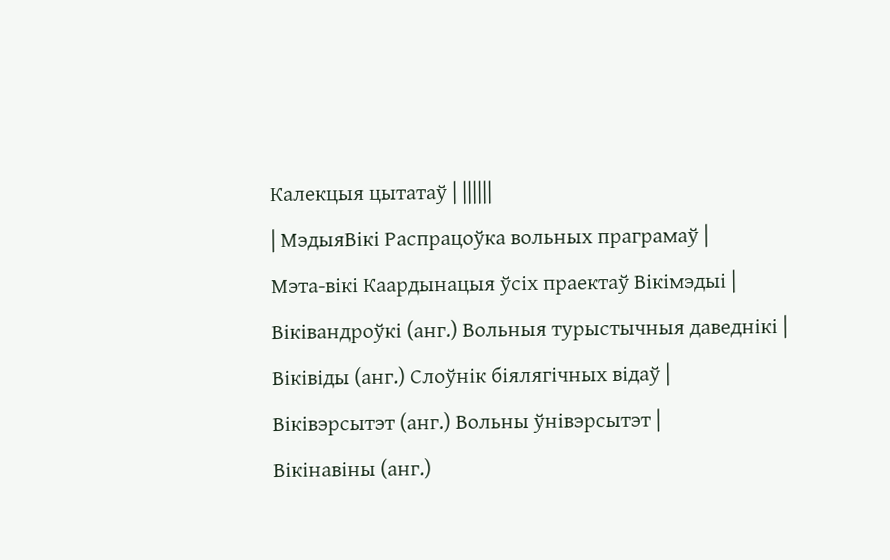Калекцыя цытатаў | ||||||
| МэдыяВікі Распрацоўка вольных праграмаў |
Мэта-вікі Каардынацыя ўсіх праектаў Вікімэдыі |
Віківандроўкі (анг.) Вольныя турыстычныя даведнікі |
Віківіды (анг.) Слоўнік біялягічных відаў |
Віківэрсытэт (анг.) Вольны ўнівэрсытэт |
Вікінавіны (анг.)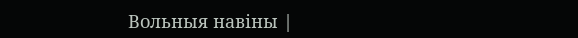Вольныя навіны |